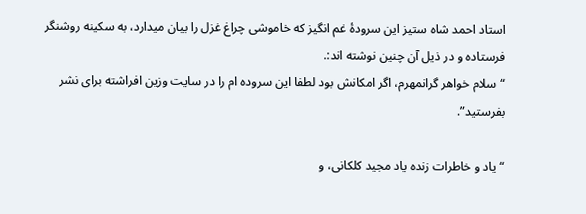استاد احمد شاه ستیز این سرودۀ غم انگیز که خاموشی چراغ غزل را بیان میدارد، به سکینه روشنگر فرستاده و در ذیل آن چنین نوشته اند:.
“سلام خواهر گرانمهرم، اگر امکانش بود لطفا این سروده ام را در سایت وزین افراشته برای نشر بفرستید”.

“یاد و خاطرات زنده یاد مجید کلکانی، و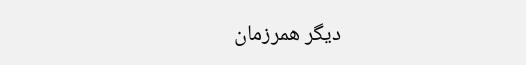دیگر همرزمان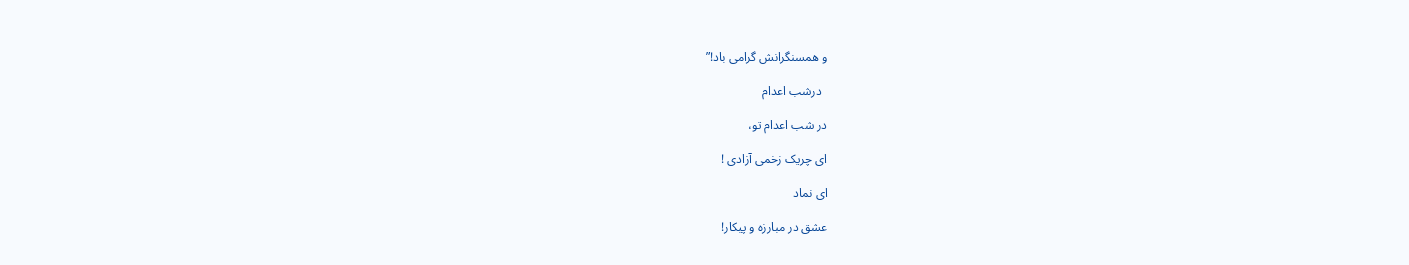و همسنگرانش گرامی باد!”

  درشب اعدام

در شب اعدام تو،

ای چریک زخمی آزادی !

ای نماد

عشق در مبارزه و‌ پیکار!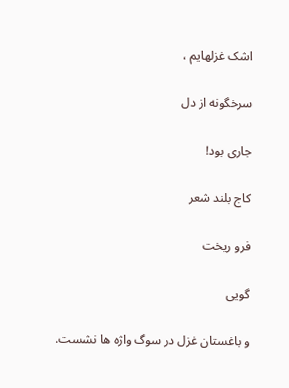اشک غزلهایم ،

سرخگونه از دل

جاری بود!

کاج بلند شعر

فرو ریخت

گویی

و باغستان غزل در سوگ واژه ها نشست.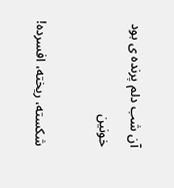آن شب دلم پرنده ی بود خونین

شکسته، ریخته، افسرده!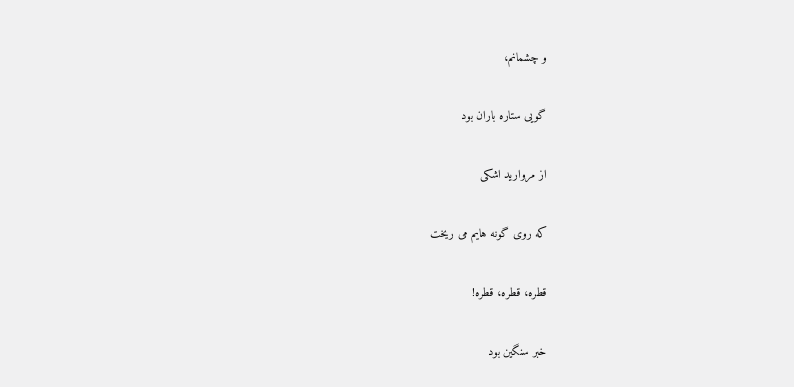و چشمانم،

گویی ستاره باران بود

از مروارید اشکی

که روی گونه هایم می ریخت

قطره، قطره، قطره!

خبر سنگین بود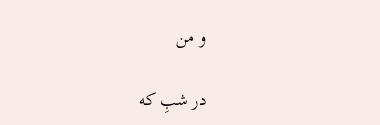و من

در شبِ که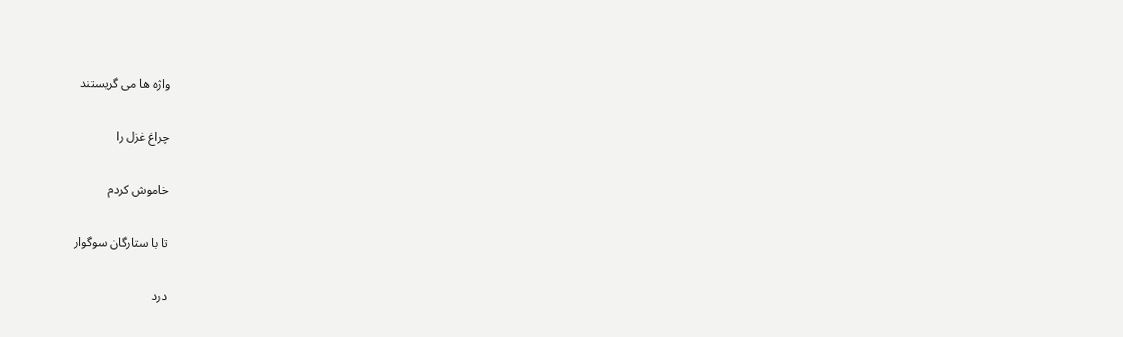واژه ها می گریستند

چراغ غزل را

خاموش کردم

تا با ستارگان سوگوار

درد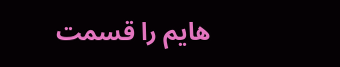هایم را قسمت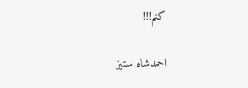کنم!!!

احمدشاه ستیز